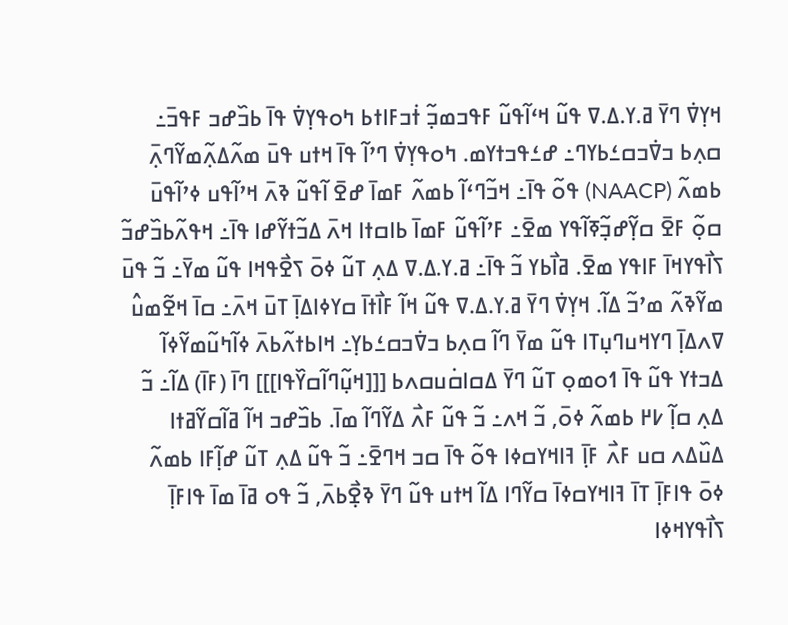ߞߌ߲ߜ߭ ߣߌ߫ ߥ.ߌ.ߡ.ߜ ߟߎ߬ ߞߵߊ߬ߟߎ߬ ߓߟߏߘߏ߲߬ ߙ߭ߏߓߊߙߕ ߤߋߟߌ߲ߜ߭ ߟߊ߫ ߕߏ߰ߝߏ ߓߟߏ߫߸ ߛߍ߲ߕ ߏߜ߭ߏߛߑߕߌߣ߸ ߝߑߟߏߙߌߘ. ߤߋߟߌ߲ߜ߭ ߣߴߊ߬ ߟߊ߫ ߞߙߎ ߟߎ߫ ߘߍ߬ߡߍ߲߬ߘߌ߬ߣߍ߲߫ ߕߘߍ߬ (NAACP) ߟߋ߬ ߟߊ߫߸ ߞߏ߬ߣߵߊ߬ ߕߘߍ߬ ߓߘߊ߫ ߝߐ߫ ߊ߬ߟߎ߬ ߢߍ߫ ߞߴߊ߬ߟߎ ߦߴߊ߬ߟߎ߫ ߛߋ߲߬ ߓߐ߫ ߛߌ߲߬ߝߏ߲߬ߧߊ߬ߟߌ ߘߐ߫߸ ߓߴߊ߬ߟߎ߬ ߓߘߊ߫ ߕߊߛߙߊ ߞߍ߫ ߡߏ߬ߙߌ߬ߝߊ ߟߊ߫߸ ߞߟߍ߬ߕߏ߰ߝߏ߬ ߖߊ߯ߟߌߞߊ߫ ߓߊߟߌ ߘߐ߫. ߥߊ߯ߕߌ ߏ߬ ߟߊ߫߸ ߥ.ߌ.ߡ.ߜ ߡߍ߲ ߠߎ߬ ߦߋ߫ ߖߐ߯ߟߞߊ ߟߎ߬ ߘߌ߫߸ ߏ߬ ߟߎ߫ ߘߌ߬ߢߍ߬ ߘߴߏ߬ ߡߊ߬. ߞߌ߲ߜ߭ ߣߌ߫ ߥ.ߌ.ߡ.ߜ ߟߎ߬ ߞߊ߬ ߓߊ߯ߙߊ߫ ߛߌߦߊߡߊ߲߫ ߠߎ߫ ߞߍ߫߸ ߛߊ߫ ߞߐ߬ߘߎ߮ ߜߍߡߊ߲߫ ߣߌߞߎߣߎ߲ߠߊ ߟߎ߬ ߘߌ߫ ߣߊ߬ ߛߍ߲ߕ ߏߜ߭ߏߛߑߕߌ߲߸ ߞߊߕߙߍ߬ߕߍ߫ ߦߊ߬ߤߎ߬ߘߌ߬ߦߊ߬ ߡߏߙߌ ߟߎ߬ ߟߊ߫ ߗߋߘߋ߲ ߠߎ߬ ߣߌ߫ ߡߛߊߛ߭ߎߛߍߕ [[[ߞߎ߲߬ߣߊ߬ߛߌ߰ߟߊ]]] ߣߊ߫ (ߓߊ߫) ߡߊ߬߸ ߏ߬ ߡߍ߲ ߛߊ߲߬ ߇߂ ߕߘߍ߬ ߦߋ߫, ߏ߬ ߞߍ߸ ߏ߬ ߟߎ߬ ߓߍ߯ ߡߌ߬ߣߊ߬ ߘߊ߫. ߕߏ߰ߝߏ ߞߊ߬ ߥߊ߬ߛߌ߬ߥߙߊ ߡߎ߰ߡߍ ߛߎ ߓߍ߯ ߓߊ߲߫ ߔߊߞߌߛߦߊ ߟߋ߬ ߟߊ߫ ߛߏ ߞߣߐ߫߸ ߏ߬ ߟߎ߬ ߡߍ߲ ߠߎ߬ ߝߊ߲߬ߓߊ ߕߘߍ߬ ߦߋ߫ ߟߊߓߊ߲߫ ߠߊ߫ ߔߊߞߌߛߦߊ߫ ߛߌ߬ߣߊ ߡߊ߬ ߞߙߎ ߟߎ߬ ߣߌ߫ ߢߐ߲߯ߕߍ߫, ߏ߬ ߟߋ ߥߊ߫ ߘߊ߫ ߟߊߓߊ߲߫ ߖߊ߯ߟߌߞߦߊ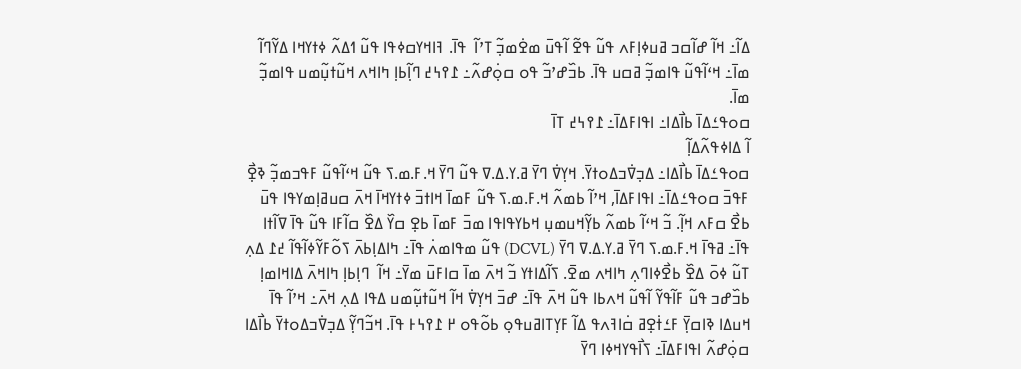ߡߊ߬߸ ߞߊ߬ ߝߊ߬ߛߏ ߥߎߦߊ߲ߓߍ ߟߎ߬ ߟߐ߬ ߊ߬ߟߎ߫ ߘߐ߭ߘߏ߲߬ ߠߴߊ߬  ߟߊ߫. ߔߊߞߌߛߦߟߊ ߟߎ߬ ߗߡߍ߬ ߦߙߌߞߊ ߡߌ߬ߣߊ߬ ߘߊ߫߸ ߞߵߊ߬ߟߎ߬ ߟߊߘߏ߲߬ ߥߛߎ ߟߊ߫. ߕߏ߰ߝߴߏ߬ ߟߋ ߛߋ߲߭ߝߍ߬߸ ߁߉߆߄ ߣߊ߲߬ߕߊ߲ ߤߊߞߍ ߞߎ߬ߙߎ߲߬ߘߎ ߟߊߘߏ߲߬ ߘߊ߫.
ߛߋߟߑߡߊ߫ ߕߊ߯ߡߊ߸ ߊߟߊߓߡߊ߫߸ ߁߉߆߄ ߠߊ߫
ߊ߬ ߡߊߦߟߍ߬ߡߊ߲߬
ߛߋߟߑߡߊ߫ ߕߊ߯ߡߊ߸ ߡߏ߲ߜ߭ߏߡߋߙߌ߫. ߞߌ߲ߜ߭ ߣߌ߫ ߥ.ߌ.ߡ.ߜ ߟߎ߬ ߣߌ߫ ߞ.ߓ.ߘ.ߖ ߟߎ߬ ߞߵߊ߬ߟߎ߬ ߓߟߏߘߏ߲߬ ߢߐ߲߯ ߓߟߏ߫ ߛߋߟߑߡߊ߫߸ ߊߟߊߓߡߊ߫, ߞߴߊ߬ ߕߘߍ߬ ߞ.ߓ.ߘ.ߖ ߟߎ߬ ߓߘߊ߫ ߞߊߙߏ߫ ߦߙߌߞߊ߫ ߞߍ߫ ߛߎߥߊ߲ߘߌߟߊ ߟߎ߫ ߕߐ߯ ߛߓߍ ߞߊ߲߬. ߏ߬ ߞߵߊ߬ ߕߘߍ߬ ߕߌ߲߬ߞߎߘߎ߲ ߞߕߌߟߊߟߊ ߘߏ߫ ߓߘߊ߫ ߕߐ߲ ߛߌ߰ ߡߐ߰ ߛߊ߬ߓߊ ߟߎ߬ ߟߊ߫ ߜߊ߬ߙߊ ߟߊ߫߸ ߥߟߊ߫ ߞ.ߓ.ߘ.ߖ ߣߌ߫ ߥ.ߌ.ߡ.ߜ ߣߌ߫ (DCVL) ߟߎ߬ ߘߟߊߘߍ߭ ߟߊ߫߸ ߤߊߡߊ߲ߕߍ߫ ߖߋ߬ߓߌ߬ߦߊ߬ߟߊ߬ ߄߁ ߡߍ߲ ߠߎ߬ ߦߋ߫ ߡߐ߰ ߕߐ߯ߦߊߣߍ߲ ߤߊߞߍ ߘߐ߫. ߖߊ߬ߡߊߙߌ ߏ߬ ߞߍ߫ ߘߊ߫ ߛߊߓߎ߫ ߘߌ߫߸ ߞߊ߬  ߣߊ߲ߕߊ߲ ߤߊߞߍ߫ ߡߊߞߊߘߊ߲ ߕߏ߰ߝߏ ߟߎ߬ ߓߊ߬ߟߌ߬ ߊ߬ߟߎ߬ ߞߍߕߊ ߟߎ߬ ߞߍ߫ ߟߊ߫߸ ߝߏ߫ ߞߌ߲ߜ߭ ߞߊ߬ ߞߎ߬ߙߎ߲߬ߘߎ ߡߟߊ ߡߍ߲ ߞߍ߫߸ ߞߴߊ߬ ߟߊ߫ ߞߎߡߊ ߢߊߛߌ߲߫ ߓߑߙ߭ߐ߲ߥ ߛ߭ߊߔߍߟ ߡߊ߬ ߓߌ߲ߠߊߥߎߟߋ߲ ߕߋ߬ߟߋ ߂ ߁߉߆߅ ߟߊ߫. ߞߏ߬ߣߌ߲߬ ߡߏ߲ߜ߭ߏߡߋߙߌ߫ ߕߊ߯ߡߊ ߛߋ߲߭ߝߍ߬ ߊߟߊߓߡߊ߫߸ ߖߊ߯ߟߌߞߦߊ ߣߌ߫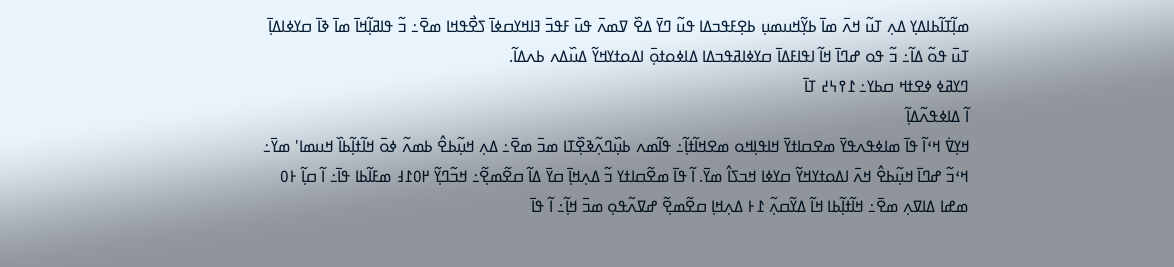ߘߊ߲߬ߠߊ߬ߕߊߡߌ߲ ߡߍ߲ ߠߎ߬ ߞߍ߫ ߘߊ߫ ߕߌ߲߬ߞߎߘߎ߲ ߕߐ߲ߓߟߏߡߊ ߟߎ߬ ߣߌ߫ ߡߐ߰ ߜߘߍ߫ ߟߎ߫ ߓߟߏ߫ ߔߊߞߌߛߦߊ߫ ߖߐ߯ߟߞߊ ߘߐ߫߸ ߏ߬ ߟߊߥߊ߲߬ߞߊ߫ ߘߊ߫ ߢߊ߫ ߛߌߦߊߡߊ߲߫ ߠߎ߫ ߟߋ߬ ߡߊ߬߸ ߏ߬ ߟߋ ߝߣߊ߫ ߞߊ߬ ߊߟߊߓߡߊ߫ ߛߌߦߊߥߟߏߡߊ ߡߊߦߋߙߋ߲߫ ߊߡߋߙߌߞߌ߬ ߡߎ߰ߡߍ ߕߍߡߊ߬.
ߣߌߥߦ ߦߐߙߞ ߛߕߌ߸ ߁߉߆߄ ߠߊ߫
ߊ߬ ߡߊߦߟߍ߬ߡߊ߲߬
ߞߌ߲ߜ߭ ߞߵߊ߬ ߟߊ߫ ߘߊߦߟߍߟߌ߫ ߘߐߛߊߙߌ߫ ߞߊߟߊ߲ߞߋ ߘߐߞߊ߬ߙߊ߲߬߸ ߟߊ߬ߘߍ ߕߎ߲߰ߣߍ߲߬ߢߐ߲߰ߠߊ ߘߏ߫ ߘߐ߫߸ ߡߍ߲ ߞߎ߲߬ߕߐ߮ ߕߘߍ߬ ߦߋ߫ ߞߊ߬ߙߊ߲߬ߕߊ߰ ߞߎߘߊ' ߘߌ߫߸ ߞߵߏ߬ ߝߣߊ߫ ߞߎ߲߬ߕߐ߮ ߞߍ߫ ߊߡߋߙߌߞߌ߬ ߛߌߦߊ ߞߏߖߊ߮ ߘߌ߫. ߊ߬ ߟߊ߫ ߘߐ߬ߛߊߙߌ ߏ߬ ߡߍ߲ߞߊ߲߫ ߛߌ߫ ߡߊ߬ ߛߐ߬ߘߐ߲߬߸ ߞߏ߬ߣߌ߲߬ ߂߀߁߃ ߘߓߊ߬ߕߊ ߟߊ߫߸ ߊ߬ ߛߊ߲߬ ߅߀ ߘߝߊ ߡߊߜߍ߲ ߘߐ߫߸ ߞߊ߬ߙߊ߲߬ߕߊ ߞߊ߬ ߡߌ߬ߛߍ߲߬ ߁߅ ߡߍ߲ߞߊ߲ ߛߐ߬ߘߐ߲߬ ߝߜߍ߬ߟߋ߲ ߘߏ߫ ߞߊ߲߬߸ ߊ߬ ߟߊ߫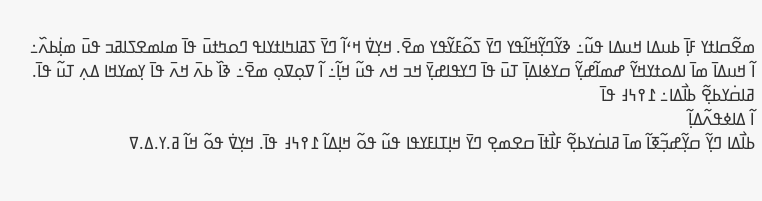ߘߐ߬ߛߊߙߌ ߓߊ߲߫ ߕߎߡߊ ߞߎߡߊ ߟߎ߬߸ ߢߌ߬ߣߌ߲߬ߞߊ߬ߟߌ ߣߌ߫ ߖߋ߬ߓߌ߬ߟߌ ߘߐ߫. ߞߌ߲ߜ߭ ߞߵߊ߬ ߣߌ߫ ߖߥߊߤߊߙߌߊߟ ߣߋߤߙߎ߫ ߟߊ߫ ߘߊߘߐߖߊߥߏ ߟߎ߫ ߘߊ߲߭ߕߍ߰߸ ߊ߬ ߞߎߡߊ߫ ߘߊ߫ ߊߡߋߙߌߞߌ߬ ߝߘߊ߬ߝߌ߲߬ ߛߌߦߊߡߊ߲߫ ߠߎ߫ ߟߊ߫ ߣߌߟߊߝߌ߲߫ ߞߏ ߞߍ ߟߎ߬ ߞߊ߲߬߸ ߊ߬ ߜߋ߲ߜߋ߲ ߘߐ߫߸ ߢߊ߰ ߕߍ߫ ߞߍ߫ ߟߊ߫ ߌ߲ߘߌߞߊ ߡߍ߲ ߠߎ߬ ߟߊ߫.
ߥߊߛ߭ߌߕߐ߲߬ ߕߊ߯ߡߊ߸ ߁߉߆߃ ߟߊ߫
ߊ߬ ߡߊߦߟߍ߬ߡߊ߲߬
ߕߊ߯ߡߊ ߣߌ߲߬ ߛߌ߲߬ߝߏ߲߬ߧߊ߬ ߘߊ߫ ߥߊߛ߭ߌߕߐ߲߬ ߓߊ߯ߙߊ߫ ߛߐߘߐ߲ ߣߌ߫ ߞߊ߲ߠߊߓߌߟߊ ߟߎ߬ ߟߋ߬ ߞߊ߲ߡߊ߬ ߁߉߆߃ ߟߊ߫. ߞߌ߲ߜ߭ ߟߋ߬ ߞߊ߬ ߥ.ߌ.ߡ.ߜ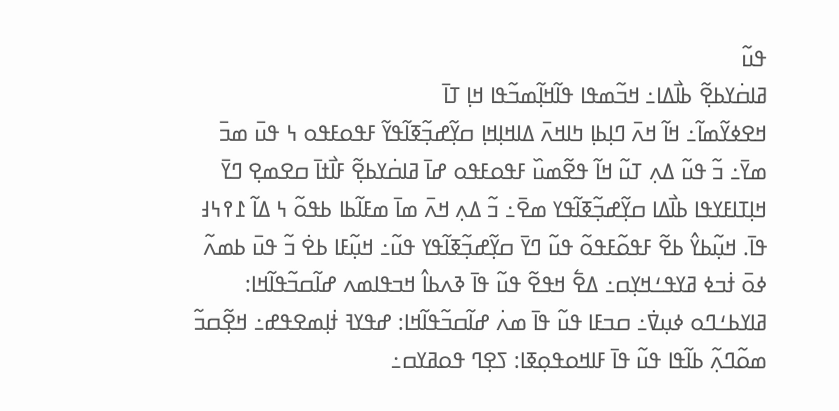ߟߎ߬
ߥߊߛ߭ߌߕߐ߲߬ ߕߊ߯ߡߊ߸ ߞߏ߬ߘߟߊ ߟߊ߬ߞߊ߲߬ߘߏ߬ߟߊ ߞߊ߲ ߠߊ߫
ߞߐߦߌ߬ߘߊ߬߸ ߞߊ߬ ߞߍ߫ ߣߊ߲ߕߊ߲ ߤߊߞߍ߫ ߡߊߞߊ߲ߞߊ߲ ߛߌ߲߬ߝߏ߲߬ߧߊ߬ߟߌ߬ ߓߟߋߓߟߋ ߆ ߟߎ߫ ߘߏ߫ ߘߌ߫߸ ߏ߬ ߟߎ߬ ߡߍ߲ ߠߎ߬ ߞߊ߬ ߟߐ߬ߘߎ߰ ߓߟߋߓߟߋ ߝߊ߫ ߥߊߛ߭ߌߕߐ߲߬ ߓߊ߯ߙߊ߫ ߛߐߘߐ߲ ߣߌ߫ ߞߊ߲ߠߊߓߌߟߊ ߕߊ߯ߡߊ ߛߌ߲߬ߝߏ߲߬ߧߊ߬ߟߌ ߘߐ߫߸ ߏ߬ ߡߍ߲ ߞߍ߫ ߘߊ߫ ߘߓߊ߬ߕߊ ߕߟߋ߬ ߆ ߡߊ߬ ߁߉߆߃ ߟߊ߫. ߞߎ߲߬ߕߌ߮ ߕߐ߬ ߓߟߋ߬ߓߟߋ߬ ߟߎ߬ ߣߌ߫ ߛߌ߲߬ߝߏ߲߬ߧߊ߬ߟߌ ߟߎ߬߸ ߞߎ߲߬ߓߊ ߕߐ߭ ߏ߬ ߟߎ߫ ߕߘߍ߬ ߦߋ߫ ߙ߭ߏߦ ߥߌߟߑߞߌ߲ߛ߸ ߡߐ߱ ߞߟߐ߬ ߟߎ߬ ߟߊ߫ ߢߍߕߊ߮ ߞߏߟߊߘߍ ߝߊ߬ߛߏ߬ߟߊ߬ߞߊ: ߥߊߌߕߑߣߋ ߦߎ߲ߜ߭߸ ߛߏߓߊ ߟߎ߬ ߟߊ߫ ߘߍ߭ ߝߊ߬ߛߏ߬ߟߊ߬ߞߊ: ߝߟߌߔ ߙ߭ߊ߲ߘߐߟߝ߸ ߞߐ߲߬ߛߏ߬ ߘߋ߬ߣߍ߲߬ ߕߊ߬ߟߊ ߟߎ߬ ߟߊ߫ ߓߊߞߋߟߋ߲ߧߊ: ߖߐ߲ߣ ߟߋߥߌߛ߸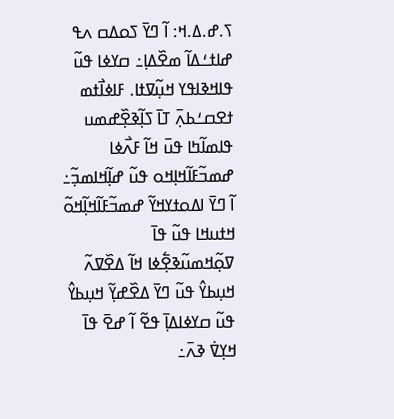ߖ.ߝ.ߡ.ߞ: ߊ߬ ߣߌ߫ ߖߋߡߛ ߍߟ ߝߊߙߑߡߊ߬ ߘߐ߰ߡߊ߲߸ ߛߌߦߊ ߟߎ߬ ߟߊߞߢߊߟߌ ߞߎ߲߬ߜߙߊ. ߓߊߦߊ߯ߙߘ ߙߐߛߑߕߍ߲߫ ߠߊ߫ ߖߊ߲߬ߢߐ߲߰ߝߘߎ ߟߊߘߊ߬ߤߊ ߟߎ߫ ߞߊ߬ ߓߍ߯ߦߊ ߝߘߏ߬ߓߊ߬ߞߊ߲ߞߋ ߟߎ߬ ߝߊ߲߬ߞߊߘߏ߲߬߸ ߊ߬ ߣߌ߫ ߊߡߋߙߌߞߌ߬ ߝߘߏ߬ߓߊ߬ߞߊ߲߬ߞߋ߬ ߞߙߎߞߊ ߟߎ߬ ߟߊ߫ ߜߋ߲߬ߞߘߎ߬ߢߐ߲߱ߦߊ ߞߊ߬ ߡߐ߰ߜߍ߬ ߞߎ߲ߕߌ߮ ߟߎ߬ ߣߌ߫ ߡߐ߰ߝߌ߲߬ ߞߎ߲ߕߌ߮ ߟߎ߬ ߛߌߦߊߡߊ߲߫ ߟߐ߬ ߊ߬ ߝߐ߫ ߟߊ߫ ߞߌ߲ߜ߭ ߢߍ߫߸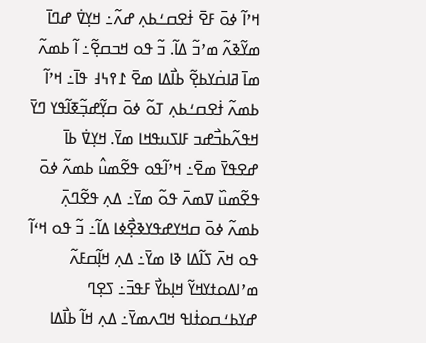ߞߴߊ߬ ߦߋ߫ ߓߐ߫ ߙ߭ߐߛߑߕߍ߲ ߝߍ߬߸ ߞߌ߲ߜ߭ ߝߣߊ߫ ߘߌ߬ߢߍ߬ ߘߴߏ߬ ߡߊ߬. ߏ߬ ߟߋ ߞߏߛߐ߲߬߸ ߊ߬ ߕߘߍ߬ ߘߊ߫ ߥߊߛ߭ߌߕߐ߲߬ ߕߊ߯ߡߊ ߘߐ߫ ߁߉߆߃ ߟߊ߫߸ ߞߴߊ߬ ߕߘߍ߬ ߙ߭ߐߛߑߕߍ߲ ߠߋ߬ ߦߋ߫ ߛߌ߲߬ߝߏ߲߬ߧߊ߬ߟߌ ߣߌ߫ ߞߟߍ߬ߕߏ߯ߝߏ ߓߊߖߎߟߞߊ ߘߌ߫. ߞߌ߲ߜ߭ ߕߊ߫ ߝߐߟߌ߫ ߘߐ߫߸ ߞߴߊ߬ߟߋ ߟߐ߬ߘߎ߮ ߕߘߍ߬ ߦߋ߫ ߟߐ߬ߘߎ߰ ߜߘߍ߫ ߟߋ߬ ߘߌ߫߸ ߡߍ߲ ߟߐ߬ߣߍ߲߫ ߕߘߍ߬ ߦߋ߫ ߛߞߌߝߟߌߢߐ߲߯ߦߊ ߡߊ߬߸ ߏ߬ ߟߋ ߞߵߊ߬ ߟߋ ߞߍ߫ ߖߊ߬ߡߊ ߢߊ ߘߌ߫߸ ߡߍ߲ ߞߊ߲߬ߛߓߍ߬ ߘߴߊߡߋߙߌߞߌ߬ ߞߊ߲ߕߌ߯ ߓߟߏ߫߸ ߖߐ߲ߣ ߝߌߕߑߛߋߙ߭ߊߟ ߞߣߍߘߌ߫߸ ߡߍ߲ ߞߊ߬ ߕߊ߯ߡߊ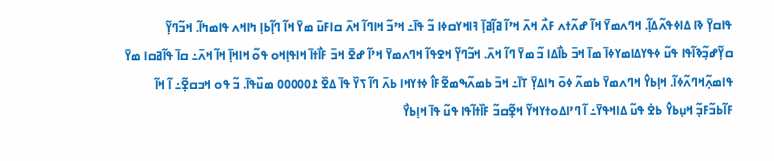ߟߊߛߌ߲߫ ߢߊ ߡߊߦߟߍ߬ߡߊ߲߬. ߞߣߍߘߌ߫ ߞߊ߬ ߝߍ߬ߙߍ ߓߍ߯ ߞߍ߫ ߞߴߊ߬ ߥߊ߲߬ߥߊ߲߫ ߔߊߞߌߛߦߊ ߏ߬ ߟߊ߫߸ ߞߴߏ߬ ߞߊߣߊ߬ ߞߍ߫ ߛߊߓߎ߫ ߘߌ߫ ߞߊ߬ ߣߊ߲߬ߕߊ߲ ߤߊߞߍ ߟߊߘߤߊ߬. ߞߏ߬ߣߌ߲߬ ߛߌ߲߬ߝߏ߲߬ߢߊ߬ߟߊ ߟߎ߬ ߦߟߌߡߊߘߌߦߊ߫ ߘߊ߫ ߞߏ߫ ߕߊ߯ߡߊ ߏ߬ ߘߌ߫ ߣߊ߬ ߞߍ߫. ߞߏ߬ߣߌ߲߬ ߞߐߟߊ߬ ߞߣߍߘߌ߫ ߞߴߊ߬ ߝߐ߫ ߞߏ߫ ߓߊ߯ߙߊ߫ ߞߊߟߊ߲ߞߋ ߟߋ߬ ߞߊߞߊ߲߫ ߞߊ߬ ߞߍ߫߸ ߛߊ߫ ߟߊ߬ߥߛߊ ߘߌ߫ ߟߊߘߍ߲߬ߞߣߍ߬ߦߊ߬. ߞߊ߲ߕߌ߮ ߞߣߍߘߌ߫ ߕߘߍ߬ ߦߋ߫ ߤߊߡߌ߲߫ ߠߊ߫߸ ߞߏ߫ ߕߘߍ߬ߒߘߐ߬ߓߊ߮ ߦߙߌߞߊ ߕߍ߫ ߣߊ߬ ߖߌ߰ ߟߊ߫ ߡߐ߰ ߁߀߀߀߀߀ ߘߎ߰ߟߊ߫. ߏ߬ ߟߋ ߞߏߛߐ߲߬߸ ߊ߬ ߞߊ߬ ߓߊ߬ߕߏ߬ߓߏ߲߬ ߞߎ߲ߕߌ߮ ߕߐ߭ ߟߎ߬ ߡߊߞߟߌ߫߸ ߊ߬ ߣߴߊߡߋߙߌߞߌ߬ ߞߐ߲߬ߛߏ߬ ߓߊ߰ߙߊ߬ߟߊ ߟߎ߬ ߟߊ߫ ߞߊ߲ߕߌ߯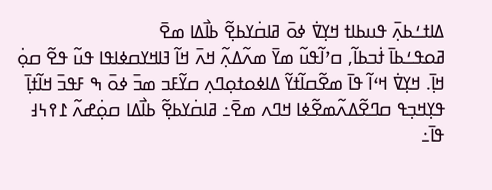ߡߊߙߑߕߍ߲߫ ߟߎߕߊߙ ߞߌ߲ߜ߭ ߦߋ߫ ߥߊߛ߭ߌߕߐ߲߬ ߕߊ߯ߡߊ ߘߐ߫
ߥߋߟߑߕߊ߫ ߙ߭ߏߕߊ߬, ߛߴߊ߬ߟߎ߬ ߘߌ߫ ߘߍ߬ߡߍ߲߬ ߞߍ߫ ߞߊ߬ ߔߊߞߌߛߦߊߟߊ ߟߎ߬ ߟߐ߬ ߛߋ߲߭ ߞߊ߲߫. ߞߌ߲ߜ߭ ߞߵߊ߬ ߟߊ߫ ߘߐ߬ߛߊ߬ߙߌ߬ ߡߊߦߋߙߋ߲ߣߍ߲ ߛߌ߬ߓߏ ߘߏ߫ ߦߋ߫ ߒ ߓߟߏ߫ ߞߊ߬ߙߊ߲߫ ߟߌ߲ߞߏ߲ߟ ߛߣߐ߬ߡߍ߬ߘߐ߬ߦߊ ߞߣߍ ߘߐ߫߸ ߥߊߛ߭ߌߕߐ߲߬ ߕߊ߯ߡߊ ߛߋ߲߭ߝߍ߬ ߁߉߆߃ ߟߊ߫߸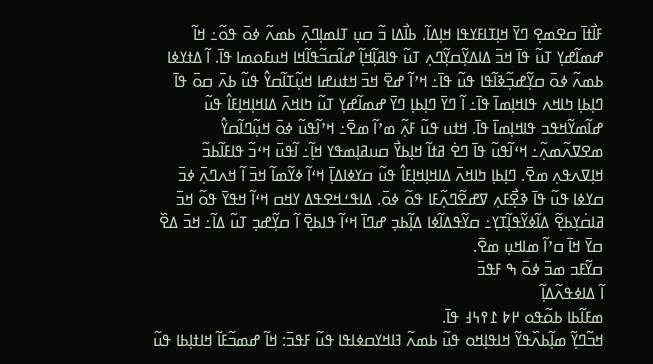ߓߊ߯ߙߊ߫ ߛߐߘߐ߲ ߣߌ߫ ߞߊ߲ߠߊߓߌߟߊ ߞߊ߲ߡߊ߬. ߕߊ߯ߡߊ ߏ߬ ߛߎ߲ ߠߊߘߊ߲ߣߍ߲߫ ߕߘߍ߬ ߦߋ߫ ߟߋ߬߸ ߞߊ߬ ߝߘߊ߬ߝߌ߲ ߠߎ߬ ߟߊ߫ ߞߏ߫ ߡߊߡߌ߲߬ߛߌ߲߬ߣߍ߲ ߠߎ߬ ߟߊߥߊ߲߬ߞߊ߲߬ ߝߊ߬ߛߏ߬ߟߊ߬ߞߊ ߞߎߓߋߘߊ ߟߊ߫. ߊ߬ ߡߙߌߦߊ ߕߘߍ߬ ߦߋ߫ ߛߌ߲߬ߝߏ߲߬ߢߊ߬ߟߊ ߟߎ߬ ߟߊ߫߸ ߞߴߊ߬ ߝߐ߫ ߞߏ߫ ߞߙߎߝߊ ߞߎ߲߬ߠߊ߬ߛߌ߮ ߟߎ߬ ߕߍ߫ ߛߋ߫ ߟߊ߫ ߣߊ߲ߕߊ߲ ߤߊߞߍ ߟߊߞߊ߲ߘߊ߫ ߟߊ߫߸ ߊ߬ ߣߌ߫ ߣߊ߲ߕߊ߲ ߣߌ߫ ߝߘߊ߬ߝߌ߲ ߠߎ߬ ߤߊߞߍ߫ ߡߊߞߊ߲ߞߊ߲ߓߊ߮ ߟߎ߬ ߝߊ߬ߘߌ߬ߞߟߏ ߟߊߞߊ߲ߘߊ߫ ߟߊ߫. ߞߙߎ ߟߎ߬ ߓߍ߲߬ ߘߴߊ߬ ߘߐ߫߸ ߞߴߊ߬ߟߎ߬ ߦߋ߫ ߞߎ߲߬ߣߊ߬ߛߌ߮ ߘߐߜߍ߬ߘߍ߲߬߸ ߞߵߊ߬ߟߎ߬ ߟߊ߫ ߣߐ߭ ߥߙߊ߬ ߞߊ߲ߕߌ߯ ߛߎߥߊ߲ߘߟߌ ߞߊ߲߬߸ ߊ߬ߟߎ߫ ߞߵߏ߬ ߟߊߓߊ߬ߕߏ߬ ߞߊ߲ߜߍߟߍ߲ ߘߐ߫. ߣߊ߲ߕߊ߲ ߤߊߞߍ߫ ߡߊߞߊ߲ߞߊ߲ߓߊ߮ ߟߎ߬ ߛߌߦߊߡߊ߲߫ ߞߵߊ߬ ߦߌ߬ߘߊ߬ ߞߏ߫ ߊ߬ ߞߍߣߍ߲߫ ߦߏ߫ ߛߌߦߊ ߟߎ߬ ߟߊ߫ ߢߐ߲߯ߓߍ߲ ߜߝߐ߬ߣߍ߲߬ߓߊ ߟߋ߬ ߦߋ߫. ߡߊߟߑߞߐߟߡ ߌߞߛ ߞߵߊ߬ ߞߟߌ߫ ߟߋ߬ ߞߏ߫ ߥߊߛ߭ߌ߲ߕߐ߲߬ ߡߊ߬ߦߌ߬ߟߊ߲߬ߠߌ߲߸ ߛߌ߬ߟߡߊ߬ߦߊ ߡߊ߲߬ߕߏ߲ ߝߣߊ߫ ߞߵߊ߬ ߟߊߕߐ߲߫ ߊ߬ ߛߌ߲߬ߝߏ߲ ߠߎ߬ ߡߊ߬߸ ߞߏ߫ ߡߐ߰ ߛߌ߫ ߞߊ߫ ߛߴߊ߬ ߘߊߞߎ߲ ߘߐ߫.
ߛߌ߬ߓߏ ߘߏ߫ ߦߋ߫ ߒ ߓߟߏ߫
ߊ߬ ߡߊߦߟߍ߬ߡߊ߲߬
ߘߓߊ߬ߕߊ ߕߋ߬ߟߋ ߂߈ ߁߉߆߃ ߟߊ߫.
ߞߏ߬ߣߌ߲߬ ߘߊ߲߬ߕߍ߰ߟߌ߬ ߞߊߟߊ߲ߞߋ ߟߎ߬ ߕߘߍ߬ ߔߊߞߌߛߦߊߟߊ ߟߎ߬ ߓߟߏ߫: ߞߊ߬ ߝߘߏ߬ߓߊ߬ ߞߊߙߊ߲ߕߊ ߟߎ߬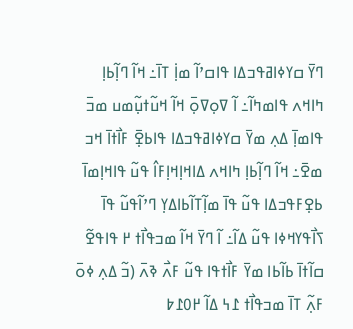ߣߌ߫ ߛߌߦߊߥߟߏߡߊ ߟߊߛߴߊ߬ ߘߊ߲߭ ߠߊ߫߸ ߞߊ߬ ߣߊ߲߬ߕߊ߲ ߤߊߞߍ ߟߊߘߤߊ߬߸ ߊ߬ ߜߋ߲ߜߋ߲߫ ߞߊ߬ ߞߎ߬ߙߎ߲߬ߘߎ ߘߏ߫ ߟߊߘߊ߲߫ ߡߍ߲ ߘߌ߫ ߛߌߦߊߥߟߏߡߊ ߟߊߕߐ߲߫ ߓߊ߯ߙߊ߫ ߞߏ ߘߐ߫߸ ߞߊ߬ ߣߊ߲߬ߕߊ߲ ߤߊߞߍ ߡߊߞߊ߲ߞߊ߲ߓߊ߮ ߟߎ߬ ߟߊߞߊ߲ߘߊ߫ ߕߐ߲ߓߟߏߡߊ ߟߎ߬ ߟߊ߫ ߘߊ߲߬ߠߊ߬ߕߊߡߌ߲ ߣߴߊ߬ߟߎ߬ ߟߊ߫ ߖߊ߯ߟߌߞߦߊ ߟߎ߬ ߡߊ߬߸ ߊ߬ ߣߌ߫ ߞߊ߬ ߘߏߟߊ߯ߙ ߂ ߟߊߟߐ߬ ߛߊ߬ߙߊ߫ ߕߊ߬ߕߊ ߘߌ߫ ߓߊ߯ߙߟߊ ߟߎ߬ ߓߍ߯ ߢߍ߫ (ߏ߬ ߡߍ߲ ߦߋ߫ ߓߍ߲߬ ߠߊ߫ ߘߏߟߊ߯ߙ ߁߆ ߡߊ߬ ߂߀߁߈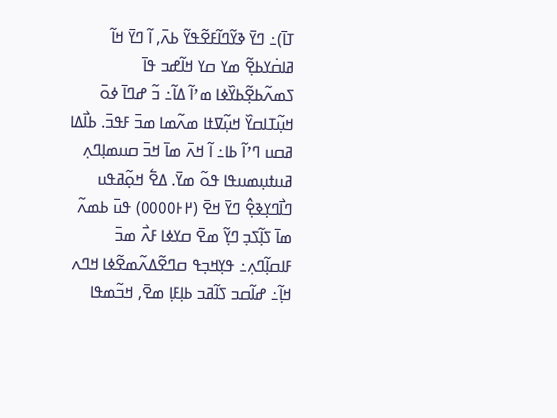ߠߊ߫)߸ ߣߌ߫ ߢߌ߬ߣߊ߬ߓߐ߬ߟߌ߬ ߕߍ߫, ߊ߬ ߣߌ߫ ߞߊ߬ ߥߊߛ߭ߌߕߐ߲߬ ߘߌ ߛߌ ߞߊ߬ߝߏ ߟߊ߫ ߖߘߍ߬ߕߐ߲߬ߕߌ߰ߦߊ ߘߴߊ߬ ߡߊ߬߸ ߏ߬ ߝߣߊ߫ ߦߋ߫ ߞߎ߲߬ߠߊߛߌ߰ ߞߎ߲߬ߜߙߊ ߘߍ߬ߘߊ ߘߏ߫ ߓߟߏ߫. ߕߊ߯ߡߊ ߥߛߎ ߣߴߊ߬ ߕߊ߸ ߊ߬ ߞߍ߫ ߘߊ߫ ߞߏ߫ ߛߎߘߊ߲ߣߍ߲ ߥߎߙߎ߲ߘߎߟߊ ߟߋ߬ ߘߌ߫. ߡߐ߱ ߞߋ߲߬ߥߟߎ ߣߊ߯ߣߌ߲ߢߐ߲߮ ߣߌ߫ ߞߐ߫ (߂߅߀߀߀߀) ߟߎ߫ ߕߘߍ߬ ߘߊ߫ ߖߊ߲߬ߖߏ߲ ߣߌ߲߬ ߘߐ߫ ߛߌߦߊ ߓߍ߯ ߘߏ߫ ߓߊߛߊ߲߬ߣߍ߲߸ ߟߌ߲ߞߏ߲ߟ ߛߣߐ߬ߡߍ߬ߘߐ߬ߦߊ ߞߣߍ ߞߊ߲߬߸ ߝߊ߬ߛߏ ߖߊ߬ߥߏ ߕߊ߲ߓߊ߲ ߘߐ߫, ߞߏ߬ߘߟߊ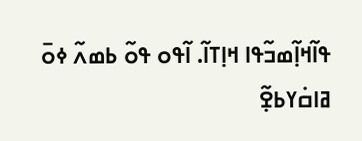ߟߊ߬ߞߊ߲߬ߘߏ߬ߟߊ ߞߊ߲ߠߊ߬. ߊ߬ߟߋ ߟߋ߬ ߕߘߍ߬ ߦߋ߫ ߥߊߛ߭ߌߕߐ߲߬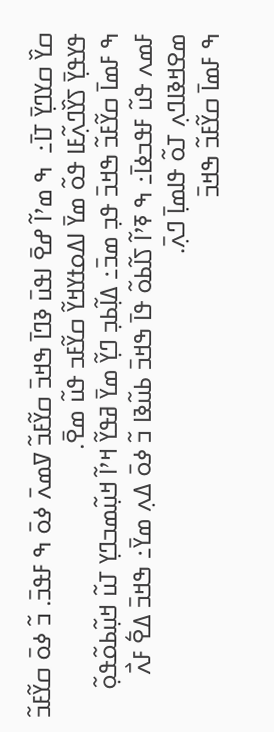ߛߌ߰ ߛߌߣߌ߲߫ ߠߊ߫߸  ߒ ߘߴߊ߬ ߝߐ߫ ߊߟߎ߫ ߢߣߊ߫ ߒߞߏ߫ ߛߌ߬ߓߏ߬ ߜߘߍ߫ ߦߋ߫ ߒ ߓߟߏ߫. ߏ߬ ߦߋ߫ ߛߌ߬ߓߏ߬ ߟߌߟߌ߲߫ ߖߌ߰ߣߍ߲߬ߓߊ ߟߋ߬ ߘߌ߫ ߊߡߋߙߌߞߌ߬ ߛߌ߬ߓߏ ߟߎ߬ ߘߐ߫.
ߒ ߓߘߊ߫ ߛߌ߬ߓߏ߬ ߒߞߏ߫ ߟߏ߲ ߘߏ߫߸ ߡߊ߲߬ߕߏ߲ ߣߌ߲߬ ߘߌ߫ ߥߟߌ߬ ߞߴߊ߬ ߞߎ߲߬ߘߏߣߌ߲ ߠߎ߬ ߞߎ߲߬ߕߋ߬ߟߋ߲߬ ߓߘߍ ߟߎ߬ ߓߟߏߦߊ߫߸ ߒ ߧߴߊ߬ ߖߊ߬ߕߋ߬ ߟߊ߫ ߒߞߏ߫ ߕߎ߬ߢߊ ߏ߬ ߦߋ߫ ߡߍ߲ ߘߌ߫߸ ߒߞߏ߫ ߡߐ߱ ߓߍ߯ ߘߐߞߢߊߣߍ߲ ߠߋ߬ ߟߊߘߊ߲߫ ߣߍ߲߫.
ߒ ߓߘߊ߫ ߛߌ߬ߓߏ߬ ߒߞߏ߫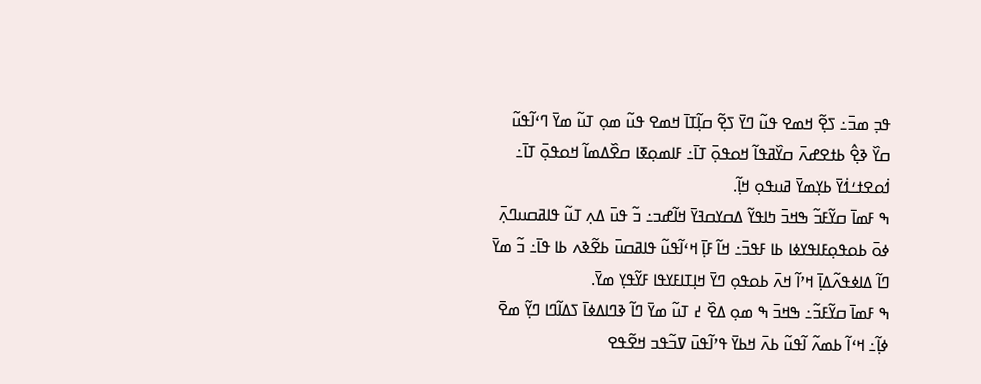ߟߏ߲ ߘߏ߫߸ ߖߐ߲߬ ߞߘߐ ߟߎ߬ ߣߌ߫ ߖߐ߲߬ ߛߊ߲߬ߠߊ߫ ߞߘߐ ߟߎ߬ ߘߋ߲ ߠߎ߬ ߘߌ߫ ߣߵߊ߬ߟߎ߬ ߛߌ߰ ߢߐ߲߮ ߕߙߐߝߍ߫ ߛߌ߰ߥߟߊ߬ ߞߋߟߋ߲߫ ߠߊ߫߸ ߓߊߘߋ߲ߧߊ ߛߐ߰ߡߘߊ߬ ߞߋߟߋ߲߫ ߠߊ߫߸ ߗ߭ߋߐߙߑߗ߭ߌ߫ ߕߌ߲ߘߌ߫ ߥߎߟߋ߲ ߞߊ߲߬.
ߒ ߓߘߊ߫ ߛߌ߬ߓߏ߬ ߒߞߏ߫ ߤߊߟߌ߬ ߡߛߌߛߔߌ߫ ߞߊ߬ߝߏ߸ ߏ߬ ߟߎ߫ ߡߍ߲ ߠߎ߬ ߟߊߥߛߎߣߍ߲߫ ߦߋ߫ ߕߋߟߋ߲ߓߊߟߌߦߊ ߕߊ ߓߟߏ߫߸ ߞߊ߬ ߓߊ߲߫ ߞߵߊ߬ߟߎ߬ ߟߊߥߛߎ߫ ߕߐ߬ߢߍ ߕߊ ߟߊ߫߸ ߏ߬ ߘߌ߫ ߣߊ߬ ߡߊߦߟߍ߬ߡߊ߲߫ ߞߴߊ߬ ߞߍ߫ ߕߋߟߋ߲ ߣߌ߫ ߞߊ߲ߠߊߓߌߟߊ ߓߌ߬ߟߌ߲ ߘߌ߫.
ߒ ߓߘߊ߫ ߛߌ߬ߓߏ߬߸ ߒߞߏ߫ ߒ ߘߋ߲ ߡߐ߰ ߄ ߠߎ߬ ߘߌ߫ ߣߊ߬ ߢߣߊߡߦߊ߫ ߖߡߊ߬ߣߊ ߣߌ߲߬ ߘߐ߫ ߦߊ߲߬߸ ߞߵߊ߬ ߕߘߍ߬ ߊ߬ߟߎ߬ ߕߍ߫ ߞߕߌ߫ ߟߴߊ߬ߟߎ߫ ߜߏ߬ߟߏ ߞߐ߬ߟߐ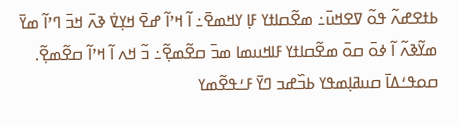ߕߙߐߝߍ߬ ߟߋ߬ ߜߐߞߎ߫߸ ߘߐ߬ߛߊߙߌ ߓߊ߲ ߌߞߘߐ߫߸ ߊ߬ ߞߴߊ߬ ߝߐ߫ ߞߌ߲ߜ߭ ߢߍ߫ ߞߏ߫ ߣߴߊ߬ ߘߌ߫ ߘߌ߬ߢߍ߬ ߊ߬ ߦߋ߫ ߛߋ߫ ߘߐ߬ߛߊߙߌ ߓߊߞߎߘߊ ߘߏ߫ ߛߐ߬ߘߐ߲߬߸ ߏ߬ ߞߍ ߊ߬ ߞߴߊ߬ ߛߐ߬ߘߐ߲߬.
ߛߋߟߑߡߊ߫ ߛߎߥߊ߲ߘߟߌ ߕߏ߰ߝߏ ߣߌ߫ ߓߑߟߐ߬ߘߌ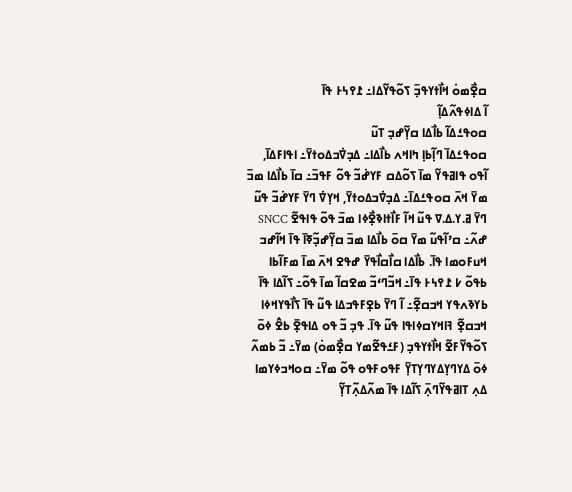ߛߐ߲߯ߘߋ߭ ߞߊ߯ߙߌߟߏ߲߫ ߖߋ߬ߟߌ߬ߡߊ߸ ߁߉߆߅ ߟߊ߫
ߊ߬ ߡߊߦߟߍ߬ߡߊ߲߬
ߛߋߟߑߡߊ߬ ߕߊ߯ߡߊ ߛߌ߲߬ߝߏ߲ ߠߎ߬
ߛߋߟߑߡߊ߫ ߣߊ߲߬ߕߊ߲ ߤߊߞߍ ߕߊ߯ߡߊ߸ ߡߏ߲ߜ߭ߏߡߋߙߌ߫߸ ߊߟߊߓߡߊ߫, ߊ߬ߟߋ ߟߊߥߟߌ߬ ߘߊ߫ ߖߋ߬ߡߛ ߓߌߝ߭ߏ߬ ߟߋ߬ ߓߟߏ߫߸ ߛߊ߫ ߕߊ߯ߡߊ ߘߏ߫ ߘߌ߫ ߞߍ߫ ߛߋߟߑߡߊ߫߸ ߡߏ߲ߜ߭ߏߡߋߙߌ߫, ߞߌ߲ߜ߭ ߣߌ߫ ߓߌߝ߭ߏ߬ ߟߎ߬ ߣߌ߫ ߥ.ߌ.ߡ.ߜ ߟߎ߬ ߞߊ߬ ߓߊ߯ߙߊߢߐ߲߯ߦߊ ߘߏ߫ ߟߋ߬ ߟߊߟߐ߬ SNCC ߝߍ߬߸ ߛߴߊ߬ߟߎ߬ ߘߌ߫ ߛߋ߫ ߕߊ߯ߡߊ ߘߏ߫ ߛߌ߲߬ߝߏ߲߬ߧߊ߫ ߟߊ߫ ߞߊ߬ߝߏ ߞߎߓߋߘߊ ߟߊ߫. ߕߊ߯ߡߊ ߛߊ߯ߛߊ߯ߟߌ߫ ߝߟߐ ߞߍ߫ ߘߊ߫ ߘߓߊ߬ߕߊ ߕߟߋ߬ ߇ ߁߉߆߅ ߟߊ߫߸ ߞߏ߬ߣߵߏ߬ ߘߐߛߊ߬ ߘߊ߫ ߟߋ߬߸ ߖߊ߬ߡߊ ߟߊ߫ ߕߌߢߍߟߌ ߞߏߛߐ߲߬߸ ߊ߬ ߣߌ߫ ߕߐ߲ߓߟߏߡߊ ߟߎ߬ ߟߊ߫ ߖߊ߯ߟߌߞߦߊ ߞߏߛߐ߲߬ ߔߊߞߌߛߦߊߟߊ ߟߎ߬ ߟߊ߫. ߟߏ߲ ߏ߬ ߟߋ ߡߊߟߐ߲߫ ߕߐ߮ ߦߋ߫ ߖߋ߬ߟߌ߬ߓߐ߬ ߞߊ߯ߙߌߟߏ߲ (ߓߑߟߐ߬ߘߌ ߛߐ߲߯ߘߋ߭) ߘߌ߫߸ ߏ߬ ߕߘߍ߬ ߦߋ߫ ߡߌߣߌ߲ߡߌߣߌ߲ߠߌ߲߫ ߓߟߋߓߟߋ ߟߋ߬ ߘߌ߫߸ ߛߋߞߏߦߌߘߊ ߡߍ߲ ߠߊߥߟߌ߬ߣߍ߲߫ ߖߊ߬ߡߊ ߟߊ߫ ߘߍ߬ߡߍ߲߬ߠߌ߲߬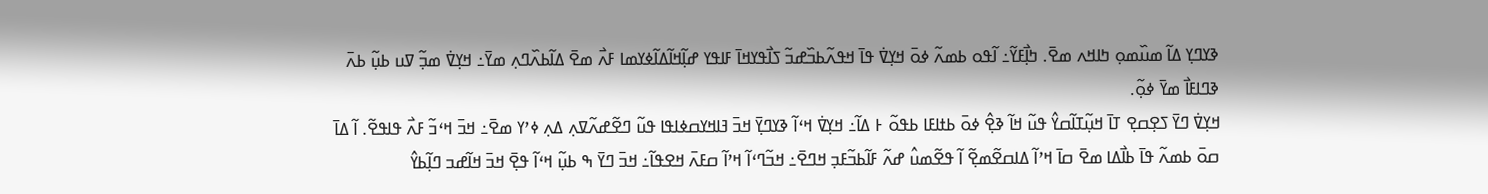ߢߌߣߌ߲ ߡߊ߬ ߘߎ߰ߘߋ߲ ߤߊߞߍ ߘߐ߫. ߤߊ߲߯ߓߌ߬߸ ߊ߬ߟߋ ߕߘߍ߬ ߦߋ߫ ߞߌ߲ߜ߭ ߟߊ߫ ߞߟߍ߬ߕߏ߰ߝߏ߬ ߖߊ߯ߟߌߞߊ߫ ߓߊߟߌ ߝߊ߲߬ߞߊ߬ߡߊ߬ߦߌߘߊ ߓߍ߯ ߘߐ߫ ߡߊ߬ߕߍ߰ߣߍ߲ ߘߌ߫߸ ߞߌ߲ߜ߭ ߘߏ߲߬ ߜߎ ߕߎ߲߬ ߕߍ߫ ߢߣߊߓߊ߯ ߘߌ߫ ߦߋ߲߬.
ߞߌ߲ߜ߭ ߣߌ߫ ߖߐ߲ߛߐ߲ ߠߊ߫ ߞߎ߲߬ߠߊ߬ߛߌ߮ ߟߎ߬ ߞߊ߬ ߢߐ߲߮ ߦߋ߫ ߕߙߊߓߊ ߕߟߋ߬ ߅ ߡߊ߬߸ ߞߌ߲ߜ߭ ߞߵߊ߬ ߢߌߣߌ߲߫ ߞߏ߫ ߔߊߞߌߛߦߊߟߊ ߟߎ߬ ߣߐ߬ߝߍ߬ߜߍ߲ ߡߍ߲ ߦߴߌ ߘߐ߫߸ ߞߏ߫ ߞߵߏ߬ ߓߍ߯ ߟߊߟߐ߬. ߊ߬ ߡߊ߫ ߛߋ߫ ߕߘߍ߬ ߟߊ߫ ߕߊ߯ߡߊ ߘߐ߫ ߛߊ߫ ߞߴߊ߬ ߡߊߛߐ߬ߘߐ߲߬ ߊ߬ ߟߐ߬ߘߎ߮ ߝߍ߬ ߓߊ߬ߕߏ߬ߓߏ߲ ߞߣߐ߫߸ ߞߏ߬ߣߵߊ߬ ߞߴߊ߬ ߛߓߍ߫ ߞߐߟߊ߬߸ ߞߏ߫ ߣߌ߫ ߒ ߕߎ߲߬ ߞߵߊ߬ ߟߐ߲߫ ߞߏ߫ ߞߊ߬ߝߏ ߣߊ߲߬ߕߌ߮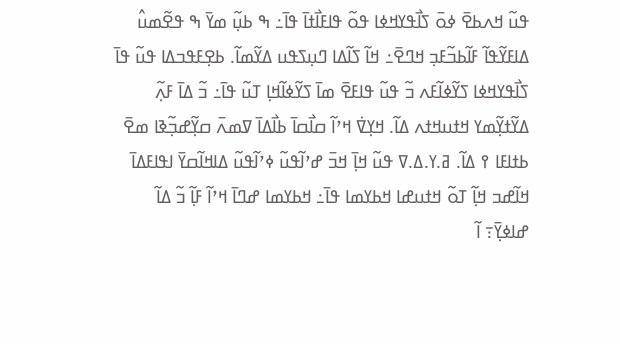ߟߎ߬ ߞߍߕߐ߫ ߦߋ߫ ߖߊ߯ߟߌߞߦߊ ߟߋ߬ ߟߊߓߊ߯ߙߊ߫ ߟߊ߫߸ ߒ ߕߎ߲߬ ߘߌ߫ ߒ ߟߐ߬ߘߎ߮ ߡߊߓߌ߬ߟߊ߬ ߓߊ߬ߕߏ߬ߓߏ߲ ߞߣߐ߫߸ ߞߊ߬ ߖߊ߬ߡߊ ߣߎ߲ߖߟߎ ߡߌ߬ߘߊ߬. ߕߐ߲ߓߟߏߡߊ ߟߎ߬ ߟߊ߫ ߖߊ߯ߟߌߞߦߊ ߖߌ߬ߦߊ߬ߓߍ ߏ߬ ߟߎ߬ ߟߊߓߐ߫ ߘߊ߫ ߖߌ߬ߦߊ߬ߞߊ߲ ߠߎ߬ ߟߊ߫߸ ߏ߬ ߡߊ߫ ߓߍ߲߬ ߡߌ߬ߙߌ߲߬ߘߌ ߞߙߎߞߙߍ ߡߊ߬. ߞߌ߲ߜ߭ ߞߴߊ߬ ߛߊ߯ߛߊ߫ ߕߊ߯ߡߊ߫ ߜߘߍ߫ ߛߌ߲߬ߝߏ߲߬ߢߊ ߘߐ߫ ߕߙߊߓߊ ߉ ߡߊ߬. ߥ.ߌ.ߡ.ߜ ߟߎ߬ ߞߊ߲߫ ߞߏ߫ ߝߴߊ߬ߟߎ߬ ߦߴߊ߬ߟߎ߬ ߡߊߞߊ߬ߛߌ߫ ߊߟߊߓߡߊ߫ ߞߊ߬ߝߏ ߞߊ߲߬ ߠߋ߬ ߞߙߎߝߊ ߞߕߌߘߊ ߟߊ߫߸ ߞߕߌߘߊ ߝߣߊ߫ ߞߴߊ߬ ߓߊ߲߬ ߏ߬ ߡߊ߬ ߝߊߦߌ߲߫߹ ߊ߬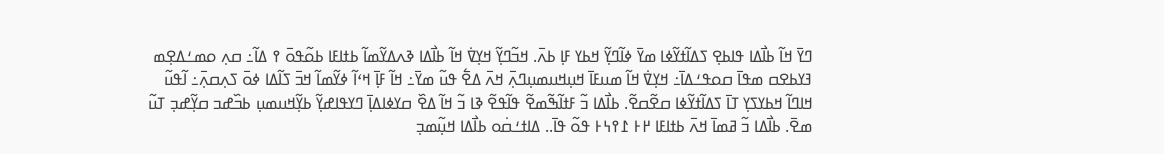ߣߌ߫ ߞߊ߬ ߕߊ߯ߡߊ ߟߊߕߐ߲ ߖߡߊ߬ߙߌ߬ߦߊ ߘߌ߫ ߦߊ߬ߣߌ߲߬ ߞߕߌ ߓߊ߲ ߕߍ߫. ߞߏ߬ߣߌ߲߬ ߞߌ߲ߜ߭ ߞߊ߬ ߕߊ߯ߡߊ ߢߍߡߌ߬ߘߊ߬ ߕߙߊߓߊ ߕߋ߬ߟߋ߫ ߉ ߡߊ߬߸ ߛߍ߲ ߋߘߑߡߐ߲ߘ ߔߌߕߐߛ ߘߟߊ߫ ߛߋߟߑߡߊ߫߸ ߞߌ߲ߜ߭ ߞߊ߬ ߘߎߓߊ߫ ߞߎ߲ߞߎߘߎ߲ߣߍ߲߫ ߞߍ߫ ߡߐ߱ ߟߎ߬ ߘߌ߫߸ ߞߊ߬ ߓߊ߲߫ ߞߵߊ߬ ߦߌ߬ߘߊ߬ ߞߏ߫ ߖߊ߬ߡߊ ߦߋ߫ ߖߍ߲ߛߍ߲߫߸ ߊ߬ߟߎ߬ ߞߊߣߊ߬ ߞߕߌߖߌ߲ ߠߊ߫ ߖߡߊ߬ߙߌ߬ߦߊ ߛߐ߬ߛߐ߬. ߕߊ߯ߡߊ ߏ߬ ߓߙߊ߬ߒ߬ߘߐ߬ ߟߊ߬ߟߐ߬ ߢߊ ߏ߬ ߞߊ߬ ߡߐ߰ ߛߌߦߊߡߊ߲߫ ߣߌߟߊߝߌ߲߬ ߕߌ߲߬ߞߎߘߎ߲ ߕߏ߰ߝߏ ߛߌ߲߬ߝߏ߲ ߠߎ߬ ߘߐ߫. ߕߊ߯ߡߊ ߏ߬ ߥߘߊ߫ ߞߍ߫ ߕߙߊߓߊ ߂߅ ߁߉߆߅ ߟߋ߬ ߟߊ߫.. ߡߊߙߑߛ߭ߋ ߕߊ߯ߡߊ ߞߎ߲߬ߘߏ߲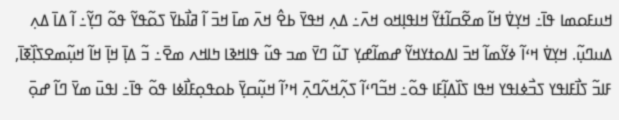ߞߎߓߋߘߊ ߟߊ߫߸ ߞߌ߲ߜ߭ ߞߊ߬ ߘߐ߬ߛߊ߬ߙߌ߬ ߞߊߟߊ߲ߞߋ ߞߍ߫߸ ߡߍ߲ ߞߟߌ߫ ߕߐ߮ ߞߍ߫ ߘߊ߫ ߞߏ߫ ߊ߬ ߥߊ߯ߕߌ߫ ߖߋ߬ߟߌ߬ ߟߋ߬ ߣߌ߲߬߸ ߊ߬ ߡߊ߫ ߡߍ߲ ߡߎߣߎ߲߬. ߞߌ߲ߜ߭ ߞߵߊ߬ ߦߌ߬ߘߊ߬ ߞߏ߫ ߊߡߋߙߌߞߌ߬ ߝߘߊ߬ߝߌ߲ ߠߎ߬ ߣߌ߫ ߘߏ ߟߎ߬ ߟߊߞߢߊ ߤߊߞߍ ߘߐ߫߸ ߏ߬ ߡߊ߲߫ ߞߊ߲߫ ߞߊ߬ ߞߎ߲߬ߘߐߖߊ߲߰ߧߊ߫, ߓߊߏ߬ ߖߊ߯ߓߊߟߌ ߖߏ߯ߦߊߟߌ ߞߟߊ ߖߊ߰ߡߊ߲߬ߓߊ ߟߋ߬߸ ߞߏ߬ߣߵߊ߬ ߖߍ߲߬ߞߍ߬ߣߍ߲߫ ߞߴߊ߬ ߞߎ߲߬ߛߌ߲߫ ߕߋߟߋ߲ߓߊ߯ߦߊ ߟߋ߬ ߟߊ߫߸ ߊߟߎ߫ ߘߌ߫ ߣߊ߬ ߝߋ߲߫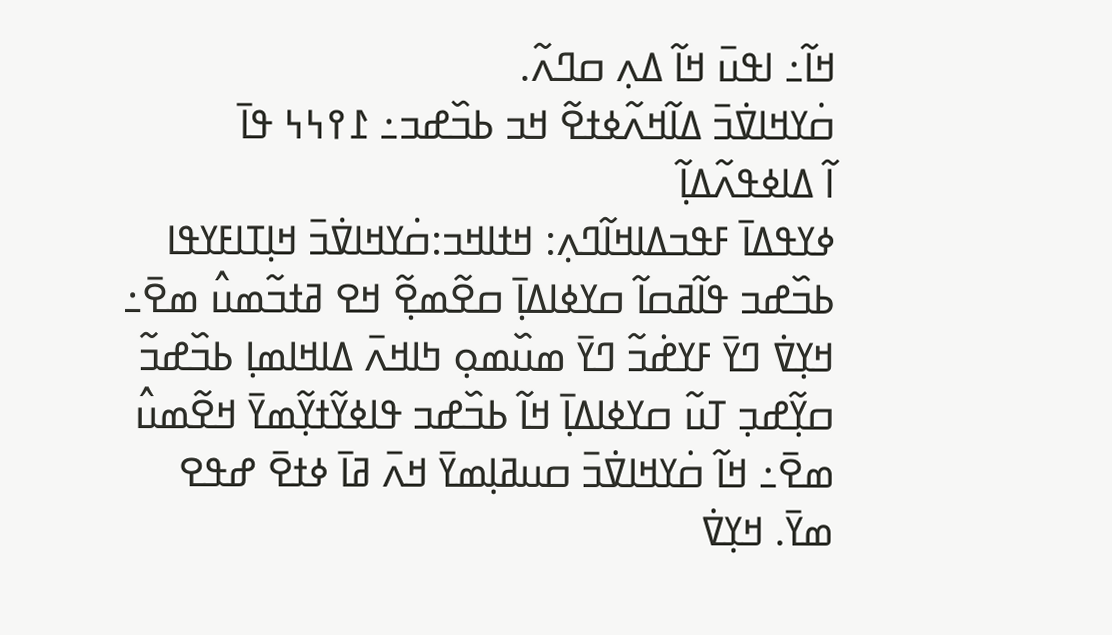ߞߊ߬߸ ߊߟߎ߫ ߞߊ߬ ߡߍ߲ ߛߣߍ߬.
ߛ߭ߌߞߊߜ߭ߏ߫ ߡߊ߬ߞߍ߬ߦߙߐ߬ ߞߏ ߕߏ߰ߝߏ߸ ߁߉߆߆ ߟߊ߫
ߊ߬ ߡߊߦߟߍ߬ߡߊ߲߬
ߦߌߟߡߊ߫ ߓߟߏߡߊߞߊ߬ߣߍ߲: ߞߙߊߞߏ:ߛ߭ߌߞߊߜ߭ߏ߫ ߞߊ߲ߠߊߓߌߟߊ ߕߏ߰ߝߏ ߟߊ߬ߥߛߊ߬ ߛߌߦߊߡߊ߲߫ ߛߐ߬ߘߐ߲߬ ߞߐ ߥߙߏ߬ߘߎ߮ ߘߐ߫߸ ߞߌ߲ߜ߭ ߣߌ߫ ߓߌߝ߭ߏ߬ ߣߌ߫ ߘߎ߰ߘߋ߲ ߤߊߞߍ߫ ߡߊߞߊߘߊ߲ ߕߏ߰ߝߏ߬ ߛߌ߲߬ߝߏ߲ ߠߎ߬ ߛߌߦߊߡߊ߲߫ ߞߊ߬ ߕߏ߰ߝߏ ߟߊߦߌ߬ߙߌ߲߬ߘߌ߫ ߞߐ߬ߘߎ߮ ߘߐ߫߸ ߞߊ߬ ߛ߭ߌߞߊߜ߭ߏ߫ ߛߎߥߊ߲ߘߌ߫ ߞߍ߫ ߥߊ߫ ߦߙߐ߫ ߝߟߐ ߘߌ߫. ߞߌ߲ߜ߭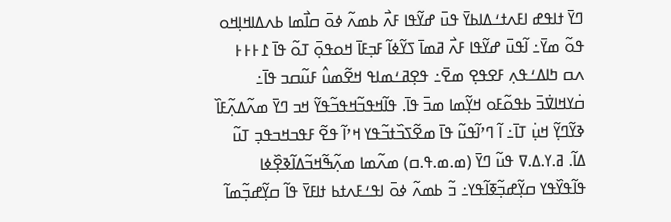ߣߌ߫ ߙߊߟߝ ߊߓߍߙߑߡߊߕߌ߫ ߟߎ߫ ߝߌ߬ߟߊ ߓߍ߯ ߕߘߍ߬ ߦߋ߫ ߛߊ߯ߘߊ ߕߍߡߊߞߊ߲ߞߋ ߟߋ߬ ߘߌ߫߸ ߊ߬ߟߎ߫ ߝߌ߬ߟߊ ߓߍ߯ ߥߘߊ߫ ߖߌ߬ߦߊ߬ ߓߏ߲ߓߊ߫ ߞߋߟߋ߲߫ ߠߋ߬ ߟߊ߫ ߁߅߅߅ ߍߛ ߤߊߡߑߟߍ߲ ߓߐߟߐ߲ ߘߐ߫߸ ߟߐ߲ߥߑߘߊߟ ߞߐ߬ߘߎ߮ ߓߎ߬ߛߏ ߟߊ߫߸ ߛ߭ߌߞߊߜ߭ߏ߫ ߕߟߋ߬ߓߋ ߞߌ߲߬ߘߊ ߘߏ߫ ߟߊ߫. ߟߊ߬ߞߟߏ߬ߞߟߏ߬ߟߌ߬ ߞߏ ߣߌ߫ ߘߍ߬ߡߍ߲߬ߓߊ߰ ߢߌ߬ߣߌ߲߬ ߞߎ߲߭ ߠߊ߫߸ ߊ߬ ߣߴߊ߬ߟߎ߬ ߟߊ߫ ߘߐ߬ߖߏ߰ߙߏ߬ߟߌ ߞߴߊ߬ ߟߐ߬ ߓߟߏߞߏߟߏ߲ ߠߎ߬ ߡߊ߬. ߥ.ߌ.ߡ.ߜ ߟߎ߬ ߣߌ߫ (ߘ.ߘ.ߟ.ߛ) ߘߍ߬ߘߊ ߘߍ߲߬ߒ߬ߞߏ߬ߡߊ߬ߢߐ߲߰ߦߊ ߟߊ߬ߟߌ߰ߟߌ ߛߌ߲߬ߝߏ߲߬ߧߊ߬ߟߌ߸ ߏ߬ ߕߘߍ߬ ߦߋ߫ ߊߟߑߓߍߙߕ ߙߊߓߌ߫ ߟߊ߬ ߛߌ߲߬ߝߏ߲߬ߘߊ߬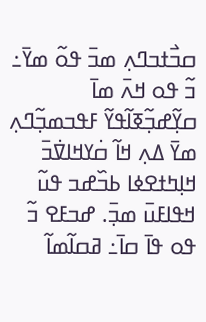ߛߏ߯ߙߏߣߍ߲ ߘߏ߫ ߟߋ߬ ߘߌ߫߸ ߏ߬ ߟߋ ߞߍ߫ ߘߊ߫ ߛߌ߲߬ߝߏ߲߬ߧߊ߬ߟߌ߬ ߓߟߏߘߏ߲߬ߣߍ߲ ߘߌ߫ ߡߍ߲ ߞߊ߬ ߛ߭ߌߞߊߜ߭ߏ߫ ߞߊ߲ߤߙߐߦߊ ߕߏ߰ߝߏ ߟߎ߬ ߞߟߊߓߎ߫ ߘߏ߲߫. ߝߏߓߐ ߏ߬ ߟߋ ߟߊ߫ ߛߊ߫߸ ߥߛߊ߬ߘߊ߬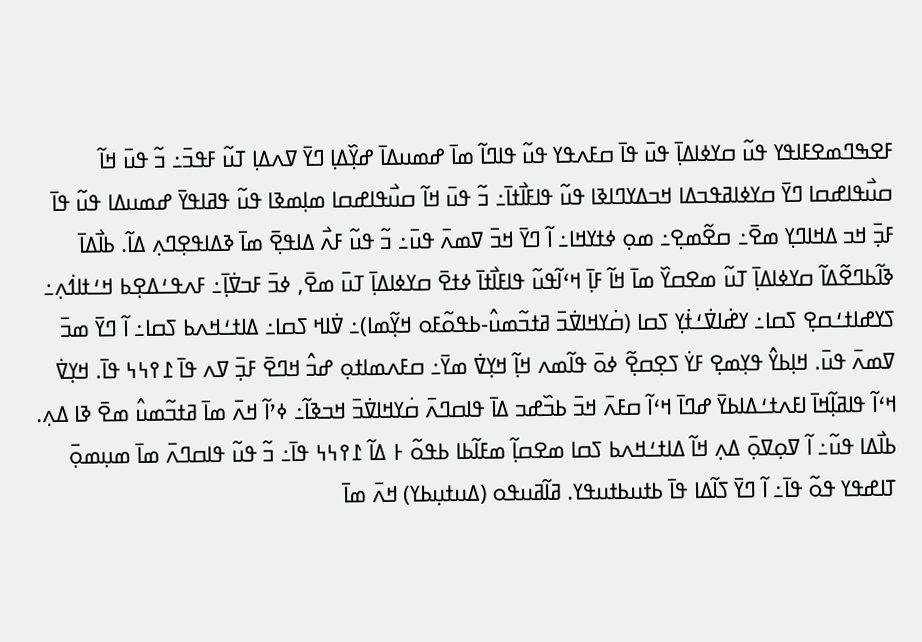ߓߐߒߣߘߐߓߊߟߌ ߟߎ߬ ߛߌߦߊߡߊ߲߫ ߟߎ߫ ߟߊ߫ ߛߓߍߟߌ ߟߎ߬ ߟߊߣߊ߬ ߘߊ߫ ߝߘߎߡߊ߫ ߝߌ߲߰ߡߊ߲ ߣߌ߫ ߜߍߡߊ߲ ߠߎ߬ ߓߟߏ߫߸ ߏ߬ ߟߎ߫ ߞߊ߬ ߛߎ߯ߟߊߝߛߊ ߣߌ߫ ߛߌߦߊߥߟߏߡߊ ߞߏߡߌߣߊߢߊ ߟߎ߬ ߟߊߓߊ߯ߙߊ߫߸ ߏ߬ ߟߎ߫ ߞߊ߬ ߛߎ߯ߟߊߝߛߊ ߘߊ߲ߘߢߊ ߟߎ߬ ߟߥߊߟߌ߫ ߝߘߎߡߊ ߟߎ߬ ߟߊ߫ ߓߏ߲߫ ߞߏ ߡߞߊߣߌ߲ ߘߐ߫߸ ߛߐ߬ߘߐ߲߸ ߘߋ߲ ߦߙߌߞߊ߸ ߊ߬ ߣߌ߫ ߞߏ߫ ߜߘߍ߫ ߟߎ߫߸ ߏ߬ ߟߎ߬ ߓߍ߯ ߡߊߟߐ߲߫ ߘߊ߫ ߢߡߊߟߐ߲ߣߍ߲ ߡߊ߬. ߕߊ߯ߡߊ߫ ߢߊ߬ߕߣߐ߬ߡߊ߬ ߛߌߦߊߡߊ߲߫ ߠߎ߬ ߘߐߛߌ߰ ߘߊ߫ ߞߊ߬ ߓߊ߲߫ ߞߵߊ߬ߟߎ߬ ߟߊߓߊ߯ߙߊ߫ ߦߙߐ߫ ߛߌߦߊߡߊ߲߫ ߠߎ߫ ߘߐ߫, ߦߏ߫ ߓߏߜ߭ߊ߲߫߸ ߓߍߟߑߡߐ߲ߕ ߞߑߙߊߗ߭ߍ߲߸ ߖߌߝߊߙߑߛߐ߲ ߖߛߊ߸ ߌߝ߭ߊߜ߭ߑߙ߭ߌ߲ ߖߛߊ (ߛ߭ߌߞߊߜ߭ߏ߫ ߥߙߏ߬ߘߎ߮-ߕߟߋ߬ߓߋ ߞߌ߲߬ߘߊ)߸ ߜ߭ߊߞ ߖߛߊ߸ ߡߊߙߑߞߍߕ ߖߛߊ߸ ߊ߬ ߣߌ߫ ߘߏ߫ ߜߘߍ߫ ߟߎ߫. ߞߊ߲ߕߌ߮ ߟߌ߲ߘߐ߲ ߓߌ߭ ߖߐ߲ߛߐ߲߬ ߦߋ߫ ߟߊ߬ߘߍ ߞߊ߲߬ ߞߌ߲ߜ߭ ߘߌ߫߸ ߛߓߍߘߊߙߋ߲ ߝߏ߮ ߞߣߐ߫ ߓߏ߲߫ ߜߍ ߟߊ߫ ߁߉߆߆ ߟߊ߫. ߞߌ߲ߜ߭ ߞߵߊ߬ ߟߊߥߊ߲߬ߞߊ߫ ߊߓߍߙߑߡߊߕߌ߫ ߝߣߊ߫ ߞߵߊ߬ ߛߓߍ߫ ߞߏ߫ ߕߏ߰ߝߏ ߡߊ߫ ߟߊߛߣߍ߫ ߛ߭ߌߞߊߜ߭ߏ߫ ߞߏߢߊ߬߸ ߦߴߊ߬ ߞߍ߫ ߘߊ߫ ߥߙߏ߬ߘߎ߮ ߘߐ߫ ߢߊ ߡߍ߲. ߕߊ߯ߡߊ ߟߎ߬߸ ߊ߬ ߜߋ߲ߜߋ߲߫ ߡߍ߲ ߞߊ߬ ߡߊߙߑߞߍߕ ߖߛߊ ߘߐߛߊ߲߬ ߘߓߊ߬ߕߊ ߕߟߋ߬ ߅ ߡߊ߬ ߁߉߆߆ ߟߊ߫߸ ߏ߬ ߟߎ߬ ߟߊߛߣߍ߫ ߘߊ߫ ߘߎ߲ߘߋ߲߫ ߠߊߝߟߌ ߟߋ߬ ߟߊ߫߸ ߊ߬ ߣߌ߫ ߖߊ߬ߡߊ ߟߊ߫ ߕߙߎߕߙߎߟߌ. ߥߊ߬ߥߎߟߋ (ߡߎߙߎ߲ߕߌ) ߞߍ߫ ߘߊ߫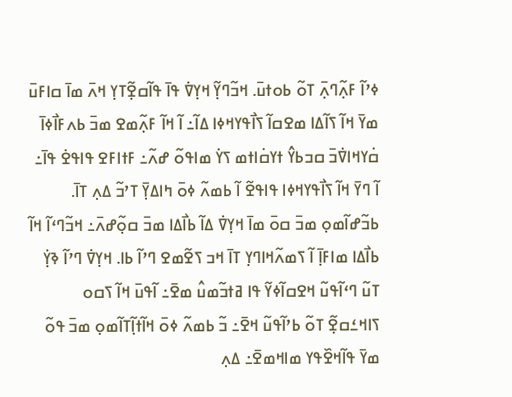ߦߴߊ߬ ߓߍ߲߬ߣߍ߲߫ ߠߋ߬ ߕߋߙߎ߫. ߞߏ߬ߣߌ߲߬ ߞߌ߲ߜ߭ ߟߊ߫ ߟߊ߬ߛߐ߲߬ߠߌ߲ ߞߍ߫ ߘߊ߫ ߛߊߓߎ߫ ߘߌ߫ ߞߊ߬ ߖߊ߬ߡߊ ߘߐߛߊ߬ ߖߊ߯ߟߌߞߦߊ ߡߊ߬߸ ߊ߬ ߞߊ߬ ߓߍ߲߬ߘߐ ߘߏ߫ ߕߍߓߊ߯ߦߊ߫ ߛ߭ߌߞߊߜ߭ߏ߫ ߛߏߕߌ߮ ߙߌߛ߭ߊߙߘ ߖߌ߭ ߘߊߟߋ߬ ߝߍ߬߸ ߓߙߊߓߐ ߟߊߟߐ߭ ߟߊ߫߸ ߊ߬ ߣߌ߫ ߞߊ߬ ߖߊ߯ߟߌߞߦߊ ߟߊߟߐ߬ ߊ߬ ߕߘߍ߬ ߦߋ߫ ߤߊߡߌ߲߫ ߠߴߏ߬ ߡߍ߲ ߠߊ߫. ߕߏ߬ߝߊ߬ߘߋ߲ ߘߏ߫ ߛߋ߫ ߘߊ߫ ߞߌ߲ߜ߭ ߡߊ߬ ߕߊ߯ߡߊ ߘߏ߫ ߛߋ߲߬ߝߍ߫߸ ߞߏ߬ߣߵߊ߬ ߞߊ߬ ߕߊ߯ߡߊ ߘߊߓߊ߲߫ ߊ߬ ߖߘߍ߬ߞߊߣߌ߲ ߠߊ߫ ߞߏ ߖߐ߬ߘߐ ߣߴߊ߬ ߕߊ. ߞߌ߲ߜ߭ ߣߴߊ߬ ߢߌ߲߭ ߠߎ߬ ߣߵߊ߬ߟߎ߬ ߞߐߛߊ߬ߦߌ߬ ߟߊ ߥߙߏ߬ߘߎ߮ ߘߐ߫߸ ߊ߬ߟߎ߫ ߞߊ߬ ߖߛߋ ߖߊߞߑߛߐ߲߬ ߠߋ߬ ߕߴߊ߬ߟߎ߬ ߞߐ߫߸ ߏ߬ ߕߘߍ߬ ߦߋ߫ ߞߊ߬ߙߊ߲߬ߠߊ߬ߘߋ߲ ߘߏ߫ ߟߋ߬ ߘߌ߫ ߟߊ߬ߞߐ߰ߟߌ ߘߊߞߘߐ߫߸ ߡߍ߲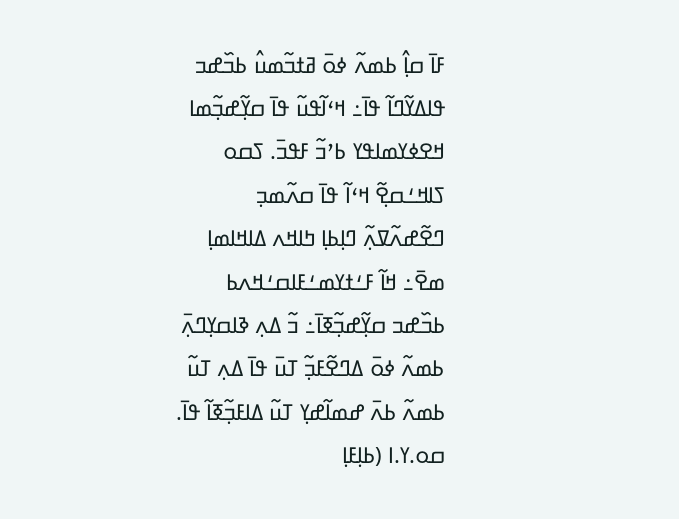ߓߊ߫ ߛߊ߲߮ ߕߘߍ߬ ߦߋ߫ ߥߙߏ߬ߘߎ߮ ߕߏ߰ߝߏ ߟߊߡߌ߬ߣߊ߬ ߟߊ߫߸ ߞߵߊ߬ߟߎ߬ ߟߊ߫ ߛߌ߲߬ߝߏ߲߬ߘߊ ߞߐߦߌߘߊߟߌ ߕߴߏ߬ ߓߟߏ߫. ߖߛߋ ߖߊߞߑߛߐ߲߬ ߞߵߊ߬ ߟߊ߫ ߛߍ߬ߘߏ߲ ߣߐ߬ߝߍ߬ߜߍ߲߬ ߣߊ߲ߕߊ߲ ߤߊߞߍ ߡߊߞߊߘߊ߲ ߘߐ߫߸ ߞߊ߬ ߓߑߙߌߘߑߓߊߛߑߞߍߕ ߕߏ߰ߝߏ ߛߌ߲߬ߝߏ߲߬ߧߊ߫߸ ߏ߬ ߡߍ߲ ߢߊߛߌ߲ߣߍ߲߫ ߕߘߍ߬ ߦߋ߫ ߡߣߐ߬ߓߏ߲߬ ߠߎ߫ ߟߊ߫ ߡߍ߲ ߠߎ߬ ߕߘߍ߬ ߕߍ߫ ߝߘߊ߬ߝߌ߲ ߠߎ߬ ߡߊߓߏ߲߬ߧߊ߬ ߟߊ߫. ߛߋ.ߌ.ߊ (ߕߊ߲ߓߊ߲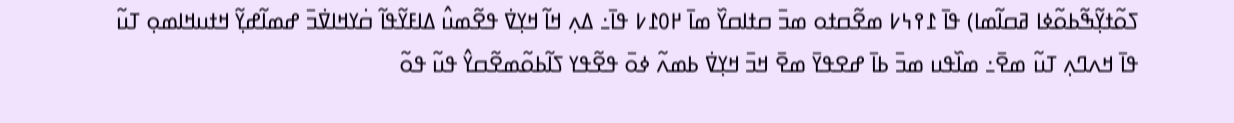ߖߋ߬ߙߌ߲߬ߒ߬ߕߋ߬ߦߊ ߥߛߊ߬ߘߊ) ߟߊ߫ ߁߉߆߇ ߘߐ߬ߛߙߋ ߘߏ߫ ߛߙߊߛߌ߰ ߘߊ߫ ߂߀߁߇ ߟߊ߫߸ ߡߍ߲ ߞߊ߬ ߞߌ߲ߜ߭ ߟߐ߬ߘߎ߮ ߡߊߓߌ߬ߟߊ߬ ߛ߭ߌߞߊߜ߭ߏ߫ ߝߘߊ߬ߝߌ߲߬ ߞߙߎߞߊߘߋ߲ ߠߎ߬ ߟߊ߫ ߞߍߣߍ߲ ߠߎ߬ ߘߐ߫߸ ߘߊ߰ߟߎ ߘߏ߫ ߕߊ߫ ߝߐߟߌ߫ ߘߐ߫ ߞߏ߫ ߞߌ߲ߜ߭ ߕߘߍ߬ ߦߋ߫ ߟߐ߬ߟߌ ߖߊ߬ߕߋ߬ߘߐ߬ߛߌ߮ ߟߎ߬ ߟߋ߬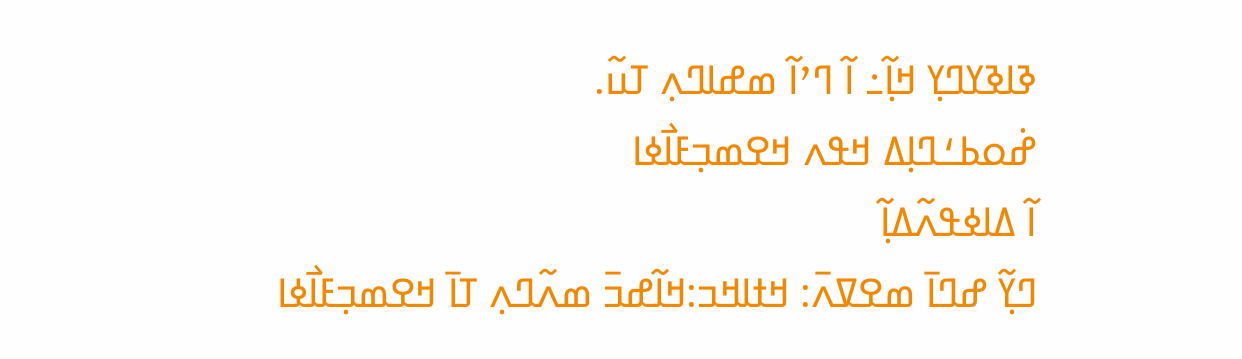ߢߊߢߌߣߌ߲ ߞߊ߲߬߸ ߊ߬ ߣߴߊ߬ ߘߝߊߣߍ߲ ߠߎ߬.
ߝ߭ߋߕߑߣߊ߲ߡ ߞߟߍ ߞߐߘߏ߲ߓߊ߯ߦߊ
ߊ߬ ߡߊߦߟߍ߬ߡߊ߲߬
ߣߌ߲߬ ߝߣߊ߫ ߘߐߜߍ߫: ߞߙߊߞߏ:ߞߊ߬ߝߏ߫ ߘߍ߬ߣߍ߲ ߠߊ߫ ߞߐߘߏ߲ߓߊ߯ߦߊ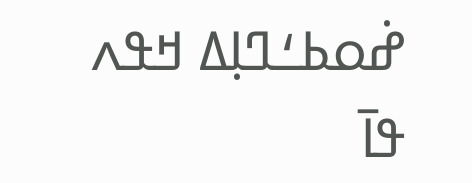ߝ߭ߋߕߑߣߊ߲ߡ ߞߟߍ ߟߊ߫